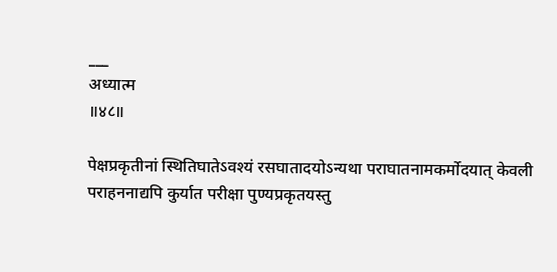___
अध्यात्म
॥४८॥

पेक्षप्रकृतीनां स्थितिघातेऽवश्यं रसघातादयोऽन्यथा पराघातनामकर्मोदयात् केवली पराहननाद्यपि कुर्यात परीक्षा पुण्यप्रकृतयस्तु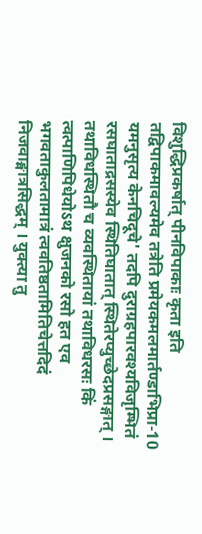विशुद्धिप्रकर्षात् पीनविपाकाः कृता इति तद्विपाकमावल्यमेव तत्रेति प्रमेयकमलमार्तण्डाभिप्रा-10 यमनुसृत्य केनचिदूचे' तदपि दुराग्रहपारवश्यविजृम्भितं रसघाताद्रसस्येव स्थितिघातात् स्थितेरप्युच्छेदप्रसङ्गात् । तथाविधस्थितौ च व्यवस्थितायां तथाविधरसः किं त्वत्पाणिपिधेयोऽथ क्षुजनको रसो हत एव भगवताकुलतामात्रं त्ववतिष्ठतामितिचेत्तदिदं निजवाङ्मात्रसिद्धम् । युक्त्या तु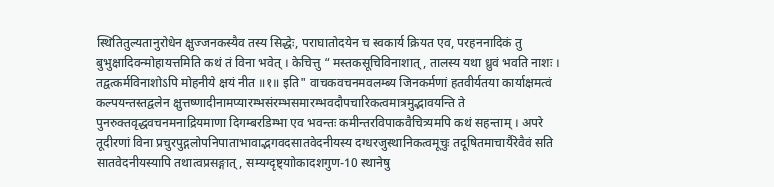स्थितितुल्यतानुरोधेन क्षुज्जनकस्यैव तस्य सिद्धेः, पराघातोदयेन च स्वकार्य क्रियत एव, परहननादिकं तु बुभुक्षादिवन्मोहायत्तमिति कथं तं विना भवेत् । केचित्तु “ मस्तकसूचिविनाशात् , तालस्य यथा ध्रुवं भवति नाशः । तद्वत्कर्मविनाशोऽपि मोहनीये क्षयं नीत ॥१॥ इति" वाचकवचनमवलम्ब्य जिनकर्मणां हतवीर्यतया कार्याक्षमत्वं कल्पयन्तस्तद्वलेन क्षुत्तष्णादीनामप्यारम्भसंरम्भसमारम्भवदौपचारिकत्वमात्रमुद्भावयन्ति ते पुनरुक्तवृद्धवचनमनाद्रियमाणा दिगम्बरडिम्भा एव भवन्तः कमीन्तरविपाकवैचित्र्यमपि कथं सहन्ताम् । अपरे तूदीरणां विना प्रचुरपुद्गलोपनिपाताभावाद्भगवदसातवेदनीयस्य दग्धरजुस्थानिकत्वमूचुः तदूषितमाचार्यैरेवैवं सति सातवेदनीयस्यापि तथात्वप्रसङ्गात्, सम्यग्दृष्ट्याोकादशगुण-10 स्थानेषु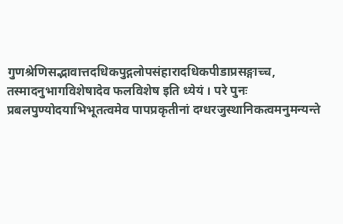गुणश्रेणिसद्भावात्तदधिकपुद्गलोपसंहारादधिकपीडाप्रसङ्गाच्च, तस्मादनुभागविशेषादेव फलविशेष इति ध्येयं । परे पुनः प्रबलपुण्योदयाभिभूतत्वमेव पापप्रकृतीनां दग्धरजुस्थानिकत्वमनुमन्यन्ते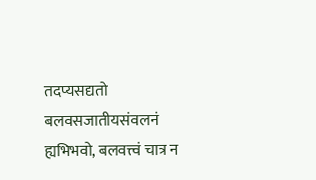तदप्यसद्यतो बलवसजातीयसंवलनं ह्यभिभवो, बलवत्त्वं चात्र न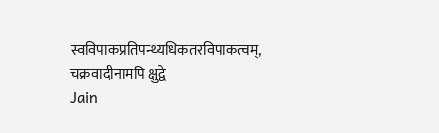स्वविपाकप्रतिपन्थ्यधिकतरविपाकत्वम्, चक्रवादीनामपि क्षुद्वे
Jain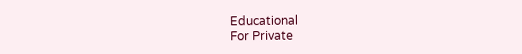Educational
For Private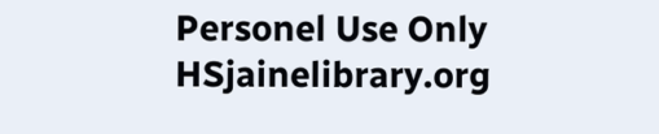Personel Use Only
HSjainelibrary.org